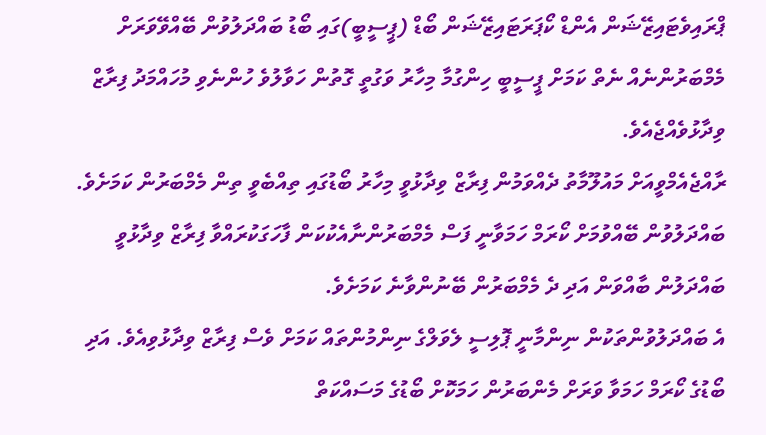ޕްރައިވެޓައިޒޭޝަން އެންޑް ކޯޕަރަޓައިޒޭޝަން ބޯޑް (ޕީސީބީ)ގައި ބޯޑު ބައްދަލުވުން ބޭއްވޭވަރަށް މެމްބަރުންނެއް ނެތް ކަމަށް ޕީސީބީ ހިންގުމާ މިހާރު ވަގުތީ ގޮތުން ހަވާލުވެ ހުންނެވި މުހައްމަދު ފިރާޒް ވިދާޅުވެއްޖެއެވެ.
ރާއްޖެއެމްވީއަށް މައުލޫމާތު ދެއްވަމުން ފިރާޒް ވިދާޅުވީ މިހާރު ބޯޑުގައި ތިއްބެވީ ތިން މެމްބަރުން ކަމަށެވެ. ބައްދަލުވުން ބޭއްވުމަށް ކޯރަމް ހަމަވާނީ ފަސް މެމްބަރުންނާއެކުކަން ފާހަގަކުރައްވާ ފިރާޒް ވިދާޅުވީ ބައްދަލުން ބާއްވަން އަދި ދެ މެމްބަރުން ބޭނުންވާނެ ކަމަށެވެ.
އެ ބައްދަލުވުންތަކުން ނިންމާނީ ޕޮލިސީ ލެވަލްގެ ނިންމުންތައް ކަމަށް ވެސް ފިރާޒް ވިދާޅުވިއެވެ. އަދި ބޯޑުގެ ކޯރަމް ހަމަވާ ވަރަށް މެންބަރުން ހަމަކޮށް ބޯޑުގެ މަސައްކަތް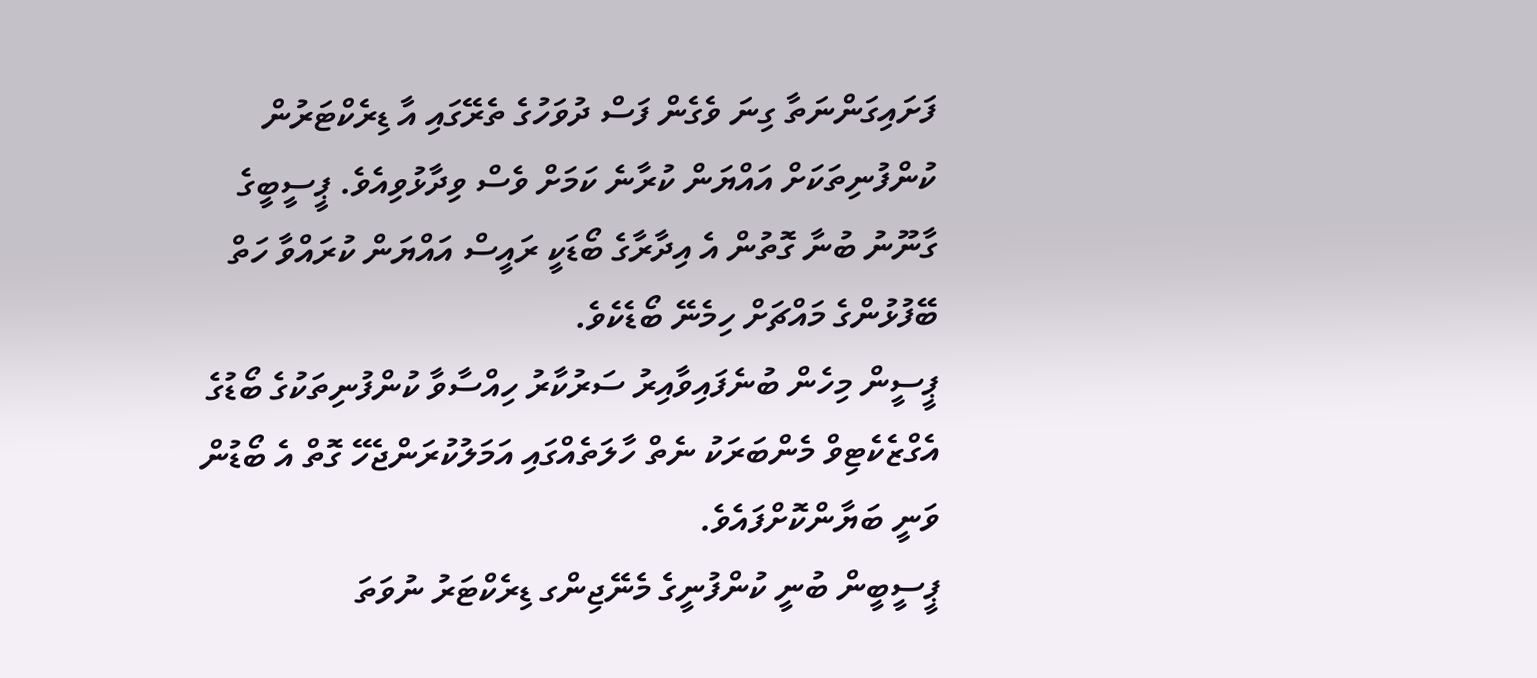ފަށައިގަންނަތާ ގިނަ ވެގެން ފަސް ދުވަހުގެ ތެރޭގައި އާ ޑިރެކްޓަރުން ކުންފުނިތަކަށް އައްޔަން ކުރާނެ ކަމަށް ވެސް ވިދާޅުވިއެވެ. ޕީސީބީގެ ގާނޫނު ބުނާ ގޮތުން އެ އިދާރާގެ ބޯޑަކީ ރައީސް އައްޔަން ކުރައްވާ ހަތް ބޭފުޅުންގެ މައްޗަށް ހިމެނޭ ބޯޑެކެވެ.
ޕީސީން މިހެން ބުނެފައިވާއިރު ސަރުކާރު ހިއްސާވާ ކުންފުނިތަކުގެ ބޯޑުގެ އެގްޒެކެޓިވް މެންބަރަކު ނެތް ހާލަތެއްގައި އަމަލުކުރަންޖެހޭ ގޮތް އެ ބޯޑުން ވަނީ ބަޔާންކޮށްފައެވެ.
ޕީސީބީން ބުނީ ކުންފުނީގެ މެނޭޖިންގ ޑިރެކްޓަރު ނުވަތަ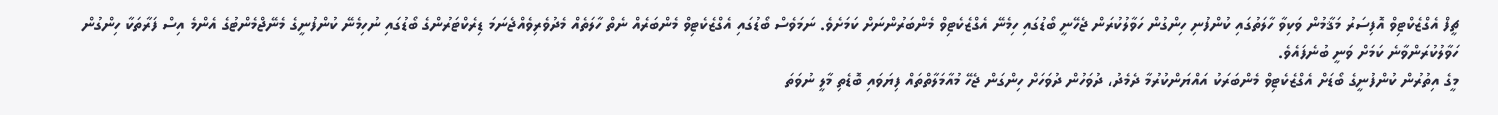ޗީފް އެގްޒެކްޓިވް އޮފިސަރު މަޤާމުން ވަކިވާ ހާލަތުގައި ކުންފުނި ހިންގުން ހަވާލުކުރަން ޖެހޭނީ ބޯޑުގައި ހިމެނޭ އެގްޒެކެޓިވް މެންބަރުންނަށް ކަމަށެވެ. ނަމަވެސް ބޯޑުގައި އެގްޒެކެޓިވް މެންބަރެއް ނެތް ހާލަތެއް މެދުވެރިވެއްޖެނަމަ ޑިރެކްޓަރުންގެ ބޯޑުގައި ނުހިމެނޭ ކުންފުނީގެ މެނޭޖްމެންޓުގެ އެންމެ އިސް ފަރާތަކާ ހިންގުން ހަވާލުކުރަންވާނެ ކަމަށް ވަނީ ބުނެފައެވެ.
މީގެ އިތުރުން ކުންފުނީގެ ބޯޑަށް އެގްޒެކެޓިވް މެންބަރަކު އައްޔަންކުރުމާ ދެމެދު، ދުވަހުން ދުވަހަށް ހިންގަން ޖެހޭ މުއާމަލާތްތައް ފިޔަވައި ބޮޑެތި މާލީ ނުވަތަ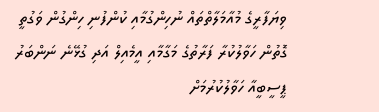ވިޔަފާރީގެ މުއާމަލާތްތައް ނުހިންގުމާއި ކުންފުނި ހިންގުން ވަގުތީ ގޮތުން ހަވާލުކުރާ ފަރާތުގެ މަގާމާއި އީމެއިލް އަދި ގުޅޭނެ ނަންބަރު ޕީސީބީއާ ހަވާލުކުރުމަށް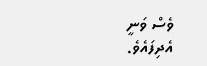ވެސް ވަނީ އެދިފައެވެ.